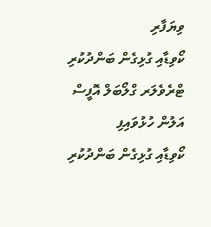ވިޔަފާރި
ކޯވިޑާއި ގުޅިގެން ބަންދުކުރި ޓްރެވެލަރ ގްލޯބަލް އޮފީސް އަލުން ހުޅުވައިފި
ކޯވިޑާއި ގުޅިގެން ބަންދުކުރި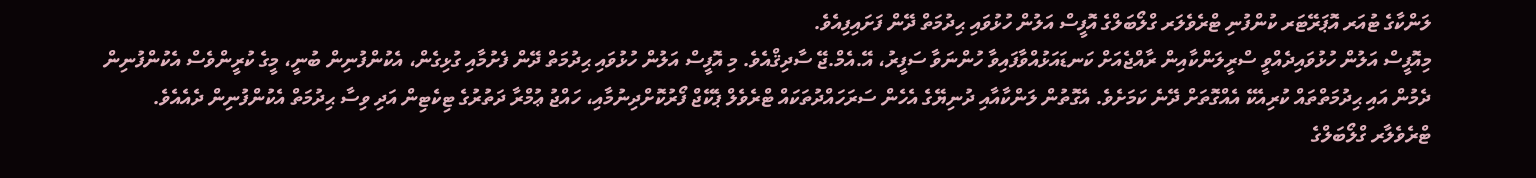ލަންކާގެ ޓުއަރ އޮޕަރޭޓަރ ކުންފުނި ޓްރެވެލަރ ގްލޯބަލްގެ އޮފީސް އަލުން ހުޅުވައި ޙިދުމަތް ދޭން ފަށައިފިއެވެ.
މިއޮފީސް އަލުން ހުޅުވައިދެއްވީ ސްރީލަންކާއިން ރާއްޖެއަށް ކަނޑައަޅުއްވާފައިވާ ހުންނަވާ ސަފީރު، އޭ.އެމް.ޖޭ ސާދިޤްއެވެ. މި އޮފީސް އަލުން ހުޅުވައި ޙިދުމަތް ދޭން ފެށުމާއި ގުޅިގެން، އެކުންފުނިން ބުނީ، މީގެ ކުރީންވެސް އެކުންފުނިން ދެމުން އައި ޙިދުމަތްތައް ކުރިއެކޭ އެއްގޮތަށް ދޭނެ ކަމަށެވެ. އެގޮތުން ލަންކާއާއި ދުނިޔޭގެ އެހެން ސަރަހައްދުތަކައް ޓްރެވެލް ޕެކޭޖް ފޯރުކޮށްދިނުމާއި، ހައްޖު ޢުމްރާ ދަތުރުގެ ޓިކެޓިން އަދި ވިސާ ޙިދުމަތް އެކުންފުނިން ދެއެއެވެ.
ޓްރެވެލާރ ގްލޯބަލްގެ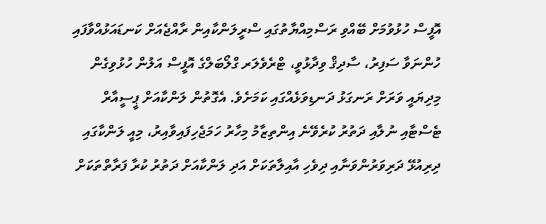އޮފީސް ހުޅުވުމަށް ބޭއްވި ރަސްމިއްޔާތުގައި ސްރީލަންކާއިން ރާއްޖެއަށް ކަނޑައަޅުއްވާފައި ހުންނަވާ ސަފިރު، ސާދިޤް ވިދާޅުވީ، ޓްރެވެލަރ ގްލޯބަލްގެ އޮފީސް އަލުން ހުޅުވިގެން މިދިޔައީ ވަރަށް ރަނގަޅު ދަނޑިވަޅެއްގައި ކަމަށެވެ. އެގޮތުން ލަންކާއަށް ޕީސީއާރް ޓެސްޓާއި ނުލާއި ދަތުރު ކުރެވޭނެ އިންތިޒާމު މިހާރު ހަމަޖެހިފައިވާއިރު، މިއީ ލަންކާގައި ދިރިއުޅޭ ދަރިވަރުންވަނާއި ދިވެހި އާއިލާތަކަށް އަދި ލަންކާއަށް ދަތުރު ކުރާ ފަރާތްތަކަށް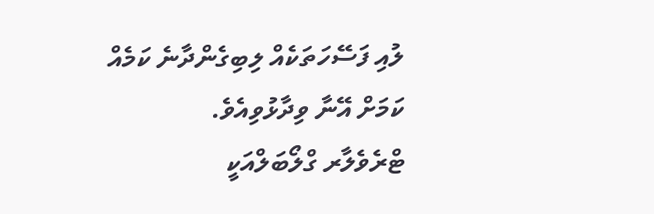ލުއި ފަސޭހަތަކެއް ލިބިގެންދާނެ ކަމެއް ކަމަށް އޭނާ ވިދާޅުވިއެވެ.
ޓްރެވެލާރ ގްލޯބަލްއަކީ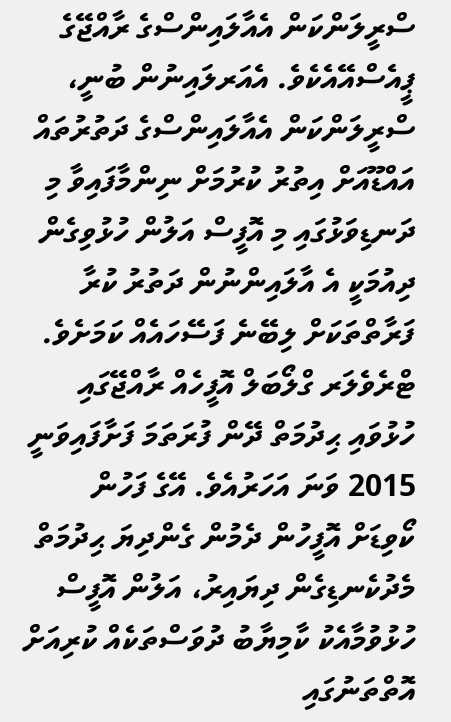ސްރީލަންކަން އެއާލައިންސްގެ ރާއްޖޭގެ ޕީއެސްއޭއެކެވެ. އެއަރލައިނުން ބުނީ، ސްރީލަންކަން އެއާލައިންސްގެ ދަތުރުތައް އައްޑޫއަށް އިތުރު ކުރުމަށް ނިންމާފައިވާ މި ދަނޑިވަޅުގައި މި އޮފީސް އަލުން ހުޅުވިގެން ދިއުމަކީ އެ އާލައިންނުން ދަތުރު ކުރާ ފަރާތްތަކަށް ލިބޭނެ ފަސޭހައެއް ކަމަށެވެ.
ޓްރެވެލަރ ގްލޯބަލް އޮފީހެއް ރާއްޖޭގައި ހުޅުވައި ޙިދުމަތް ދޭން ފުރަތަމަ ފަށާފައިވަނީ 2015 ވަނަ އަހަރުއެވެ. އޭގެ ފަހުން ކޯވިޑަށް އޮފީހުން ދެމުން ގެންދިޔަ ޙިދުމަތް މެދުކެނޑިގެން ދިޔައިރު، އަލުން އޮފީސް ހުޅުވުމާއެކު ކާމިޔާބު ދުވަސްތަކެއް ކުރިއަށް އޮތްތަނުގައި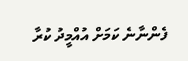ފެންނާނެ ކަމަށް އުއްމީދު ކުރާ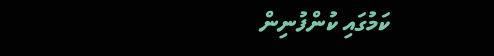ކަމުގައި ކުންފުނިން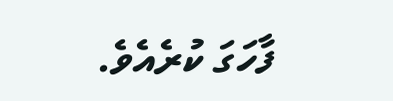ފާހަގަ ކުރެއެވެ.